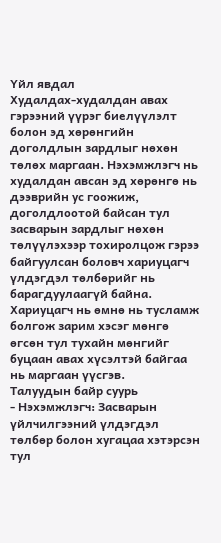Үйл явдал
Худалдах-худалдан авах гэрээний үүрэг биелүүлэлт болон эд хөрөнгийн доголдлын зардлыг нөхөн төлөх маргаан. Нэхэмжлэгч нь худалдан авсан эд хөрөнгө нь дээврийн ус гоожиж, доголдлоотой байсан тул засварын зардлыг нөхөн төлүүлэхээр тохиролцож гэрээ байгуулсан боловч хариуцагч үлдэгдэл төлбөрийг нь барагдуулаагүй байна. Хариуцагч нь өмнө нь тусламж болгож зарим хэсэг мөнгө өгсөн тул тухайн мөнгийг буцаан авах хүсэлтэй байгаа нь маргаан үүсгэв.
Талуудын байр суурь
- Нэхэмжлэгч: Засварын үйлчилгээний үлдэгдэл төлбөр болон хугацаа хэтэрсэн тул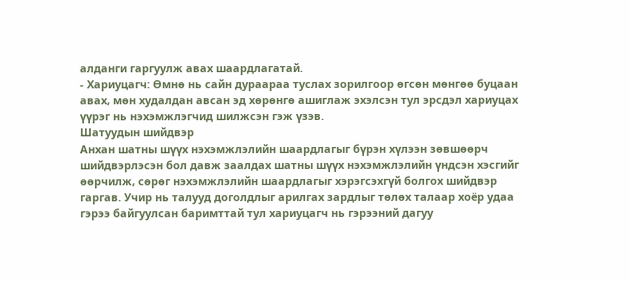алданги гаргуулж авах шаардлагатай.
- Хариуцагч: Өмнө нь сайн дураараа туслах зорилгоор өгсөн мөнгөө буцаан авах, мөн худалдан авсан эд хөрөнгө ашиглаж эхэлсэн тул эрсдэл хариуцах үүрэг нь нэхэмжлэгчид шилжсэн гэж үзэв.
Шатуудын шийдвэр
Анхан шатны шүүх нэхэмжлэлийн шаардлагыг бүрэн хүлээн зөвшөөрч шийдвэрлэсэн бол давж заалдах шатны шүүх нэхэмжлэлийн үндсэн хэсгийг өөрчилж, сөрөг нэхэмжлэлийн шаардлагыг хэрэгсэхгүй болгох шийдвэр гаргав. Учир нь талууд доголдлыг арилгах зардлыг төлөх талаар хоёр удаа гэрээ байгуулсан баримттай тул хариуцагч нь гэрээний дагуу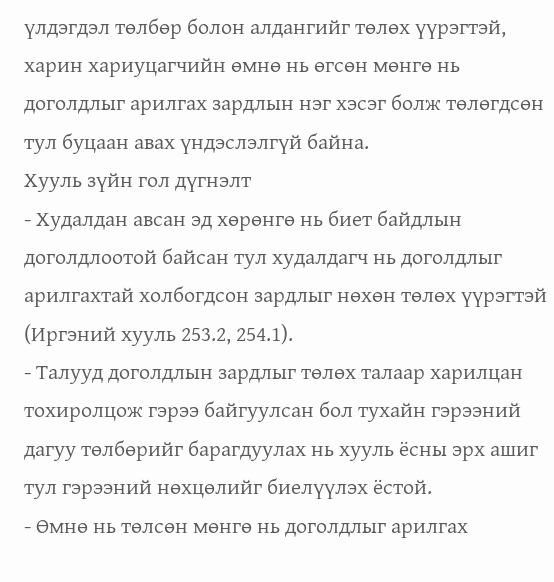үлдэгдэл төлбөр болон алдангийг төлөх үүрэгтэй, харин хариуцагчийн өмнө нь өгсөн мөнгө нь доголдлыг арилгах зардлын нэг хэсэг болж төлөгдсөн тул буцаан авах үндэслэлгүй байна.
Хууль зүйн гол дүгнэлт
- Худалдан авсан эд хөрөнгө нь биет байдлын доголдлоотой байсан тул худалдагч нь доголдлыг арилгахтай холбогдсон зардлыг нөхөн төлөх үүрэгтэй (Иргэний хууль 253.2, 254.1).
- Талууд доголдлын зардлыг төлөх талаар харилцан тохиролцож гэрээ байгуулсан бол тухайн гэрээний дагуу төлбөрийг барагдуулах нь хууль ёсны эрх ашиг тул гэрээний нөхцөлийг биелүүлэх ёстой.
- Өмнө нь төлсөн мөнгө нь доголдлыг арилгах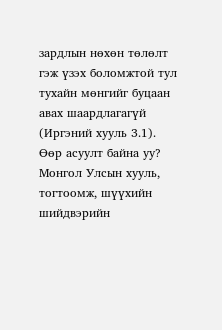зардлын нөхөн төлөлт гэж үзэх боломжтой тул тухайн мөнгийг буцаан авах шаардлагагүй (Иргэний хууль 3.1).
Өөр асуулт байна уу?
Монгол Улсын хууль, тогтоомж, шүүхийн шийдвэрийн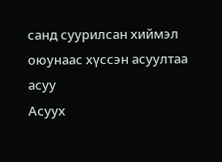санд суурилсан хиймэл оюунаас хүссэн асуултаа асуу
Асуух